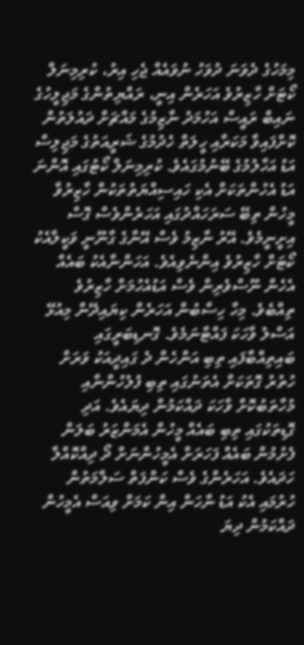މިމަހުގެ ދެވަނަ ދުވަހު ނުވައެއް ޖެހި އިރު، ކުރިމިނަލް ކޯޓަށް ހާޒިރުވެ އަހަރެން އިނީ، ރައްޔިތުންގެ މަޖިލީހުގެ ނައިބް ރައީސް އަހުމަދު ނާޒިމުގެ މައްޗަށް ދައުލަތުން ކޮށްފައިވާ މަކަރާއި ހީލަތް ހެދުމުގެ ޝަރީއަތުގެ މަޖިލިސް އަޑު އަހާލުމުގެ ބޭނުމުގައެވެ. ކުރިމިނަލް ކޯޓުގައި އޮންނަ އަޑު އެހުންތަކަށް އެކި ހައިސިއްޔަތުތަކުން ހާޒިރުވާ މީހުން ތިބޭ ސަރަހައްދުގައި އަހަރެންވެސް ގޮސް އިށީނީމެވެ. އޭރު ނާޒިމު ވެސް އޭނާގެ ގާނޫނީ ވަކީލާއެކު ކޯޓަށް ހާޒިރުވެ އިންނެވިއެވެ. އަހަންނާއެކު ބައެއް އެހެން ނޫސްވެރިން ވެސް އަޑުއެހުމަށް ހާޒިރުވެ ތިއްބެވެ. މިހާ ހިސާބުން އަހަރެން ކިޔައިދޭން މިއުޅޭ އަސްލު ވާހަކަ ފައްޓާނަމެވެ. ގޮނޑިބަރީގައި ބައިތިއްބާފައި ތިބި އަންހެން ދެ ގައިދީއަކު ވަރަށް ހުތުރު ގޮތަކަށް އެތަނުގައި ތިބި ފުލުހުންނާއި މުހާތަބުކޮށް ވާހަކަ ދައްކަމުން ދިޔައެވެ. އަދި ގޮޑިތަކުގައި ތިބި ބައެއް މީހުން އެމަންޒަރު ބަލަން ފެށުމުން ބައެއް ފަހަރަށް އެމީހުންނަށް ދޯ ދިއްކޮއްލާ ހަދައެވެ. އަހަރެންގެ ވެސް ކަންފަތް ސަލާމަތުން ހުރުމައި އެކު އަޑު ނާހަން އިން ކަމަށް ވިއަސް އެމީހުން ދައްކަމުން ދިޔަ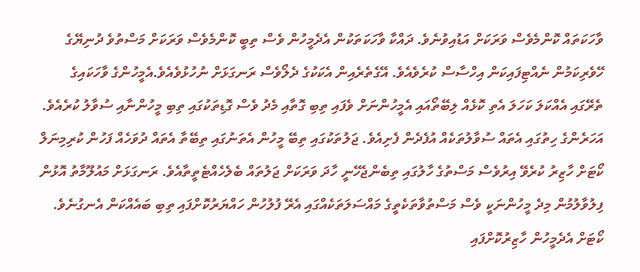ވާހަކަތައް ކޮންމެވެސް ވަރަކަށް އަޑުއިވުނެވެ. ދައްކާ ވާހަކަތަކުން އެދެމީހުން ވެސް ތިބީ ކޮންމެވެސް ވަރަކަށް މަސްތުވެ ދުނިޔޭގެ ހޭވެރިކަމުން ނެއްޓިފައިކަން އިހްސާސް ކުރެވެއެވެ. އޭގެތެރެއިން އެކަކުގެ ދެލޯވެސް ރަނގަޅަށް ނުހުޅުވެއެވެ.އެމީހުންގެ ވާހަކައިގެ ތެރޭގައި އެއްކަލަ ކަހަލަ އެތި ކޮޅެއް ލިބޭތޯއައި އެމީހުންނަށް ވެފައި ތިބި ގޮތާއި މެދު ވެސް ގޮޑިތަކުގައި ތިބި މީހުންނާއި ސުވާލު ކުރެއެވެ. އަހަރެންގެ ހިތުގައި އެތައް ސުވާލުތަކެއް އުފެދެން ފެށިއެވެ. ޖަލުތަކުގައި ތިބޭ މީހުން އެތަނުގައި ތިބޭތާ އެތައް ދުވަހެއް ފަހުން ކުރިމިނަލް ކޯޓަށް ހާޒިރު ކުރެވޭ އިރުވެސް މަސްތުގެ ހާލުގައި ތިބެންޖެހޭނީ ހާދަ ވަރަކަށް ޖަލުތައް ބެލެހެއްޓެތީތާއެވެ. ރަނގަޅަށް މައުލޫމާތު އޮޅުން ފިލުވާލުމުން މިދެ މީހުންނަކީ ވެސް މަސްތުވާތަކެތީގެ މައްސަލަތަކެއްގައި އެރޭ ފުލުހުން ހައްޔަރުކޮށްފައި ތިބި ބައެއްކަން އެނގުނެވެ. ކޯޓަށް އެދެމީހުން ހާޒިރުކޮށްފައި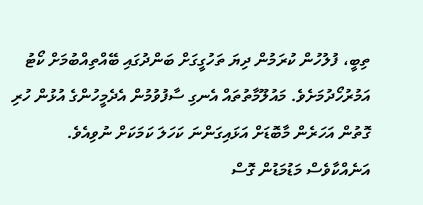ތިބީ، ފުލުހުން ކުރަމުން ދިޔަ ތަހުގީގަށް ބަންދުގައި ބޭއްތިއްބުމަށް ކޯޓު އަމުރުހޯދުމަށެވެ. މައުލޫމާތުތައް އެނގި ސާފުވުމުން އެދެމީހުންގެ އުޅުން ހުރި ގޮތުން އަހަރެން މާބޮޑަށް އަޅައިގަންނަ ކަހަލަ ކަމަކަށް ނުވިއެވެ. އަނެއްކާވެސް މަޑުމަޑުން ގޮސް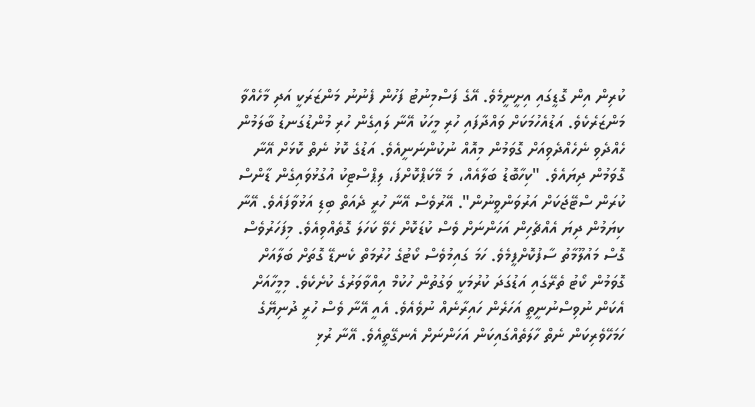ކުރިން އިން ގޮޑީގައި އިށީނީމެވެ. އޭގެ ފަސްމިނުޓު ފަހުން ފެނުނު މަންޒަރަކީ އަދި މާހެއްވާ މަންޒަރެކެވެ. އަޑުއެހުމަކަށް ވައްދާފައި ހުރި މީހަކު އޭނާ ލައިގެން ހުރި މުންޑުގަނޑު ބާލަމުން ހެއްދެވި ނެހެއްދެވިއަށް ގޮވަމުން މިއޮއް ނުކުންނަނީއެވެ. އަޑުގެ ކޮޅު ނެތް ކޮޅަށް އޭނާ ގޮވަމުން ދިޔައެވެ. "ކިހާބޮޑު ބަލާއެއް، މަ މޭކަޕްކޮށްފަ، ލިޕްސްޓިކު އުގުޅުވައިގެން ޑާންސް ކުރަން ސްޓޭޖަކަށް އަރުވަންވީނުން". އޭރުވެސް އޭނާ ހުރީ ދެއަތް ބިޑި އަޅުވާފައެވެ. އޭނާ ކިޔަމުން ދިޔަ އެއްޗެހިން އަހަންނަށް ވެސް ކުޑަކޮށް ހެވޭ ކަހަލަ ގޮތެއްވިއެވެ. މިފަހަރުވެސް ގޮސް މައުލޫމާތު ސާފުކޮށްފީމެވެ. ހަމަ ގައިމުވެސް ކޯޓުގެ ހުރުމަތް ކެނޑޭ ގޮތަށް ބަލާއަށް ގޮވަމުން ކޯޓު ތެރޭގައި އަޑުގަދަ ކުރުމަކީ ވަގުތުން ހުކުމް އިއްވާވަރުގެ ކުށެކެވެ. މިމީހާއަށް އެކަން ނުވިސްނުނީތީ އަހަރެން ހައިރާނެއް ނުވެއެވެ. އެއީ އޭނާ ވެސް ހުރީ ދުނިޔޭގެ ހަމަހޭވެރިކަން ނެތް ހާލަތެއްގައިކަން އަހަންނަށް އެނގޭތީއެވެ. އޭނާ ރުޅި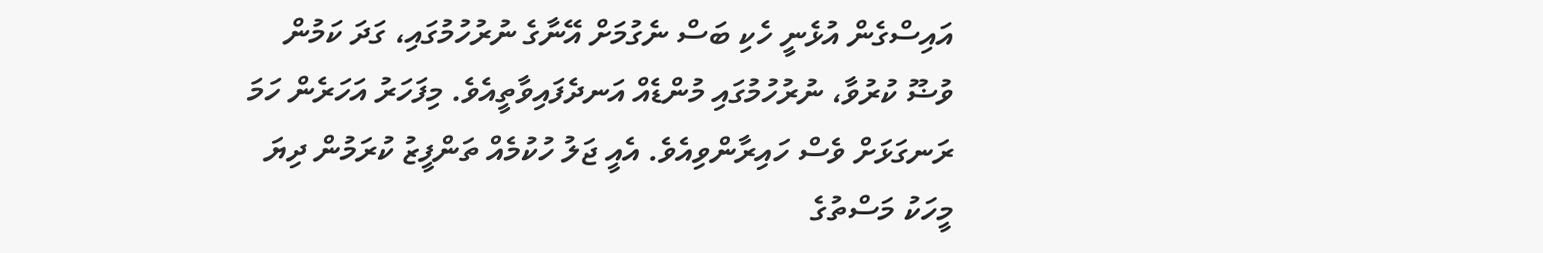އައިސްގެން އުޅެނީ ހެކި ބަސް ނެގުމަށް އޭނާގެ ނުރުހުމުގައި، ގަދަ ކަމުން ވުޟޫ ކުރުވާ، ނުރުހުމުގައި މުންޑެއް އަނދެފައިވާތީއެވެ. މިފަހަރު އަހަރެން ހަމަ ރަނގަޅަށް ވެސް ހައިރާންވިއެވެ. އެއީ ޖަލު ހުކުމެއް ތަންފީޒު ކުރަމުން ދިޔަ މީހަކު މަސްތުގެ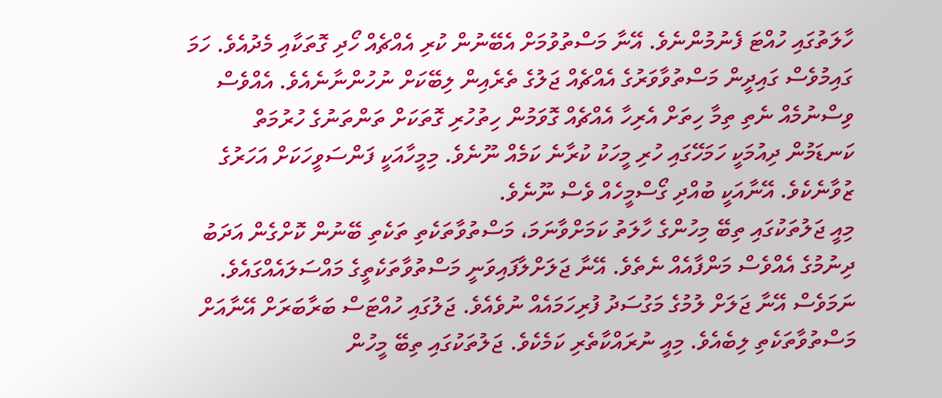ހާލަތުގައި ހުއްޓަ ފެނުމުންނެވެ. އޭނާ މަސްތުވުމަށް އެބޭނުން ކުރި އެއްޗެއް ހޯދި ގޮތަކާއި މެދުއެވެ. ހަމަ ގައިމުވެސް ގައިދީން މަސްތުވާވަރުގެ އެއްޗެއް ޖަލުގެ ތެރެއިން ލިބޭކަށް ނުހުންނާނެއެވެ. އެއްވެސް ވިސްނުމެއް ނެތި ތިމާ ހިތަށް އެރިހާ އެއްޗެއް ގޮވަމުން ހިތުހުރި ގޮތަކަށް ތަންތަނުގެ ހުރުމަތް ކަނޑަމުން ދިއުމަކީ ހަމަހޭގައި ހުރި މީހަކު ކުރާނެ ކަމެއް ނޫނެވެ. މިމީހާއަކީ ފަންސަވީހަކަށް އަހަރުގެ ޒުވާނެކެވެ. އޭނާއަކީ ބުއްދި ގޯސްމީހެއް ވެސް ނޫނެވެ.
މިއީ ޖަލުތަކުގައި ތިބޭ މިހުންގެ ހާލަތު ކަމަށްވާނަމަ، މަސްތުވާތަކެތި ތަކެތި ބޭނުން ކޮށްގެން އަދަބު ދިނުމުގެ އެއްވެސް މަންފާއެއް ނެތެވެ. އޭނާ ޖަލަށްލާފައިވަނީ މަސްތުވާތަކެތީގެ މައްސަލައެއްގައެވެ. ނަމަވެސް އޭނާ ޖަލަށް ލުމުގެ މަގުސަދު ފުރިހަމައެއް ނުވެއެވެ. ޖަލުގައި ހުއްޓަސް ބަރާބަރަށް އޭނާއަށް މަސްތުވާތަކެތި ލިބެއެވެ. މިއީ ނުރައްކާތެރި ކަމެކެވެ. ޖަލުތަކުގައި ތިބޭ މީހުން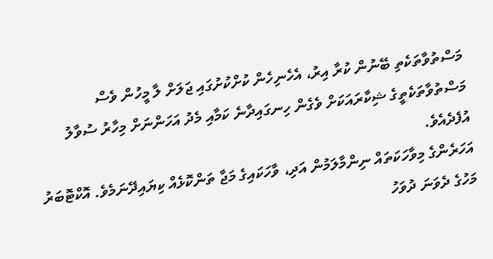މަސްތުވާތަކެތި ބޭނުން ކުރާ އިރު، އެހެނިހެން ކުށްކުށުގައި ޖަލަށް ލާ މީހުން ވެސް މަސްތުވާތަކެތީގެ ޝިކާރައަކަށް ވެގެން ހިނގައިދާނެ ކަމާއި މެދު އަހަންނަށް މިހާރު ސުވާލު އުފެދެއެވެ.
އަހަރެންގެ މިވާހަކަތައް ނިންމާލަމުން އަދި، ވާހަކައިގެ މަޖާ ތަންކޮޅެއް ކިޔައިދޭނަމެވެ. އޮކްޓޮބަރު މަހުގެ ދެވަނަ ދުވަހު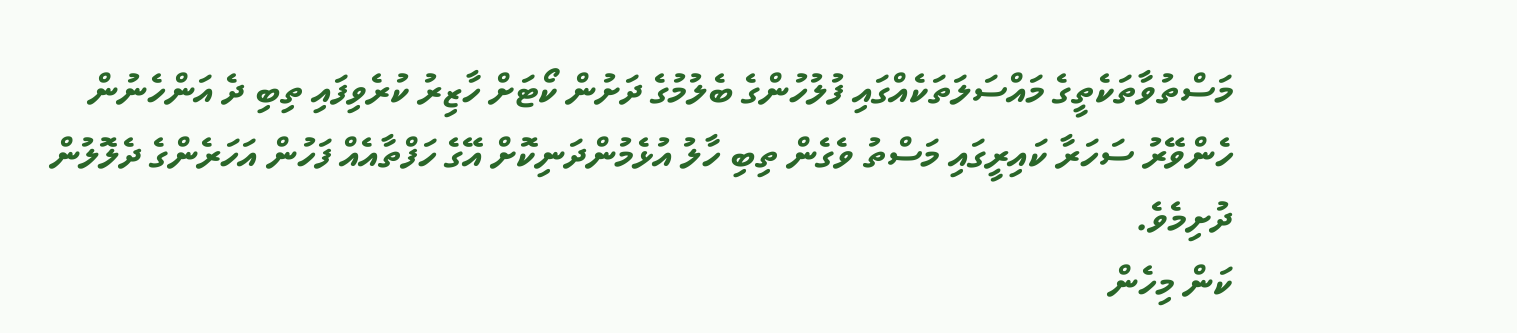މަސްތުވާތަކެތީގެ މައްސަލަތަކެއްގައި ފުލުހުންގެ ބެލުމުގެ ދަށުން ކޯޓަށް ހާޒިރު ކުރެވިފައި ތިބި ދެ އަންހެނުން ހެންވޭރު ސަހަރާ ކައިރީގައި މަސްތު ވެގެން ތިބި ހާލު އުޅެމުންދަނިކޮށް އޭގެ ހަފްތާއެއް ފަހުން އަހަރެންގެ ދެލޮލުން ދުށިމެވެ.
ކަން މިހެން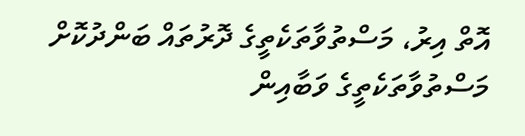އޮތް އިރު، މަސްތުވާތަކެތީގެ ދޮރުތައް ބަންދުކޮށް މަސްތުވާތަކެތީގެ ވަބާއިން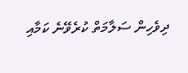ދިވެހިން ސަލާމަތް ކުރެވޭނެ ކަމާއި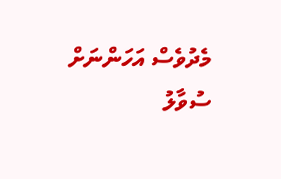މެދުވެސް އަހަންނަށް ސުވާލު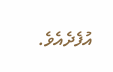އުފެދެއެވެ.